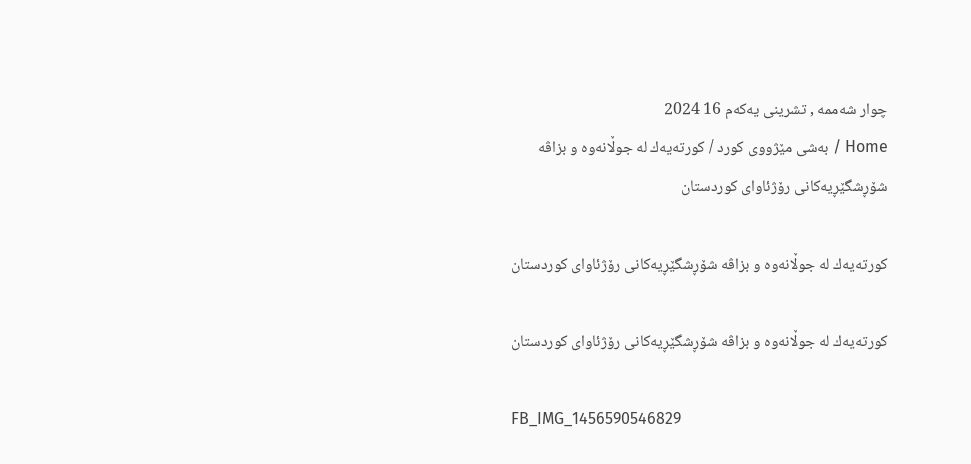چوار شه‌ممه‌ , تشرینی یه‌كه‌م 16 2024
Home / بەشی مێژووی كورد / كورته‌یه‌ك له‌ جوڵانه‌وه‌ و بزاڤه‌ شۆڕشگێڕیه‌كانی رۆژئاوای كوردستان

كورته‌یه‌ك له‌ جوڵانه‌وه‌ و بزاڤه‌ شۆڕشگێڕیه‌كانی رۆژئاوای كوردستان

كورته‌یه‌ك له‌ جوڵانه‌وه‌ و بزاڤه‌ شۆڕشگێڕیه‌كانی رۆژئاوای كوردستان

FB_IMG_1456590546829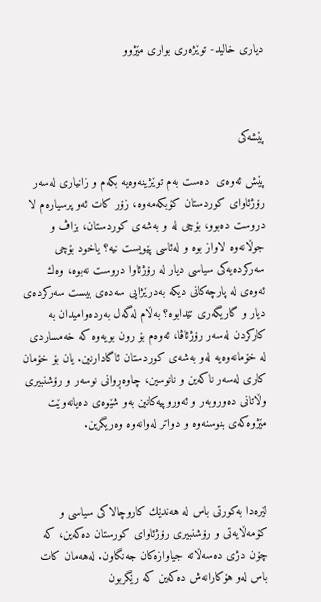دیاری خالید- توێژه‌ری بواری مێژوو



پێشه‌كی

پێش ئه‌وه‌ی  ده‌ست به‌م توێژینه‌وه‌یه‌ بكه‌م و زانیاری له‌سه‌ر رۆژئاوای كوردستان كۆبكه‌مه‌وه‌، زۆر كات ئه‌و پرسیاره‌م لا دروست ده‌بوو، بۆچی له‌ و به‌شه‌ی كوردستان، بزاڤ و جوڵانه‌وه‌ لاواز بوه‌ و له‌ئاسی پێویست نیه؟ یاخود بۆچی سه‌ركرده‌یه‌كی سیاسی دیار له‌ رۆژئاوا دروست نه‌بوه‌، وه‌ك ئه‌وه‌ی له‌ پارچه‌كانی دیكه‌ به‌درێژایی سه‌ده‌ی بیست سه‌ركرده‌ی دیار و گاریگه‌ری تێدابوه‌؟ به‌ڵام له‌گه‌ل به‌رده‌وامیدان به‌ كاركردن له‌سه‌ر رۆژئاڤا، ئه‌وه‌م بۆ رون بویه‌وه‌ كه‌ خه‌مساردی له‌ خۆمانه‌وه‌یه‌ له‌و به‌شه‌ی كوردستان ئاگادارنین. یان بۆ خۆمان كاری له‌سه‌ر ناكه‌ین و نانوسین، چاوه‌ڕوانی نوسه‌ر و رۆشنبیری وڵاتانی ده‌وروبه‌ر و ئه‌وروپیه‌كانین به‌و شێوه‌ی ده‌یانه‌وێت مێژوه‌كه‌ی بنوسنه‌وه‌ و دواتر له‌وانه‌وه‌ وه‌ریگرین.



لێره‌دا به‌كورتی باس له‌ هه‌ندێك كاروچالاكی سیاسی و كۆمه‌ڵایه‌تی و رۆشنبیری رۆژئاوای كورستان ده‌كه‌ین، كه‌ چۆن دژی ده‌سه‌ڵاته‌ جیاوازه‌كان جه‌نگاون. له‌هه‌مان كات باس له‌و هۆكارانه‌ش ده‌كه‌ین كه‌ رێگربون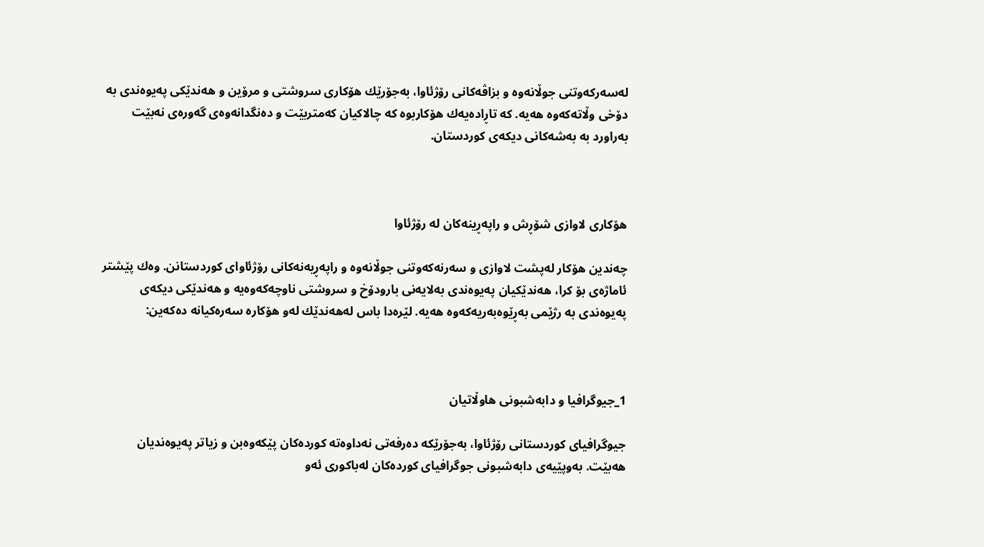له‌سه‌ركه‌وتنی جوڵانه‌وه‌ و بزاڤه‌كانی رۆژئاوا، به‌جۆرێك هۆكاری سروشتی و مرۆین و هه‌ندێكی په‌یوه‌ندی به‌ دۆخی وڵاته‌كه‌وه‌ هه‌یه‌. كه‌ تاڕاده‌یه‌ك هۆكاربوه‌ كه‌ چالاكیان كه‌متربێت و ده‌نگدانه‌وه‌ی گه‌وره‌ی نه‌بێت به‌راورد به‌ به‌شه‌كانی دیكه‌ی كوردستان.



هۆكاری لاوازی شۆڕش و راپه‌ڕینه‌كان له‌ رۆژئاوا

چه‌ندین هۆكار له‌پشت لاوازی و سه‌رنه‌كه‌وتنی جوڵانه‌وه‌ و راپه‌ڕیه‌نه‌كانی رۆژئاوای كوردستانن. وه‌ك پێشتر ئاماژه‌ی بۆ كرا، هه‌ندێكیان په‌یوه‌ندی به‌لایه‌نی بارودۆخ و سروشتی ناوچه‌كه‌وه‌یه‌ و هه‌ندێكی دیكه‌ی په‌یوه‌ندی به‌ رژێمی به‌ڕێوه‌به‌ریه‌كه‌وه‌ هه‌یه‌. لێره‌دا باس له‌هه‌ندێك له‌و هۆكاره‌ سه‌ره‌كیانه‌ ده‌كه‌ین:



1_جیوگرافیا و دابه‌شبونی هاوڵاتیان

جیوگرافیای كوردستانی رۆژئاوا، به‌جۆرێكه‌ ده‌رفه‌تی نه‌داوه‌ته‌ كورده‌كان پێكه‌وه‌بن و زیاتر په‌یوه‌ندیان هه‌بێت. به‌وپێیه‌ی دابه‌شبونی جوگرافیای كورده‌كان له‌باكوری ئه‌و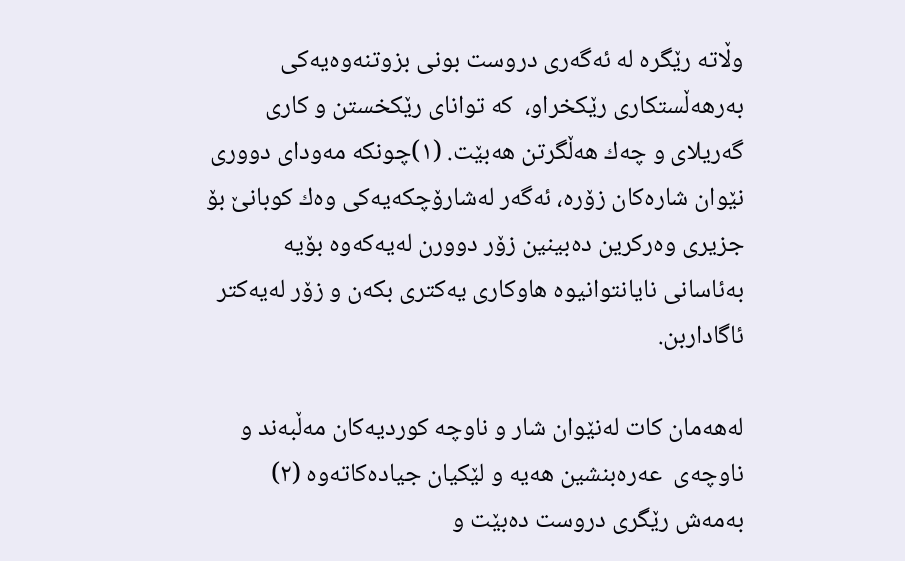وڵاته‌ رێگره‌ له‌ ئه‌گه‌ری دروست بونی بزوتنه‌وه‌یه‌كی به‌رهه‌ڵستكاری رێكخراو،  كه‌ توانای رێكخستن و كاری گه‌ریلای و چه‌ك هه‌ڵگرتن هه‌بێت. (١)چونكه‌ مه‌ودای دووری نێوان شاره‌كان زۆره‌، ئه‌گه‌ر له‌شارۆچكه‌یه‌كی وه‌ك كوبانێ بۆ جزیری وه‌ركرین ده‌بینین زۆر دوورن له‌یه‌كه‌وه‌ بۆیه‌ به‌ئاسانی نایانتوانیوه‌ هاوكاری یه‌كتری بكه‌ن و زۆر له‌یه‌كتر ئاگاداربن.

له‌هه‌مان كات له‌نێوان شار و ناوچه‌ كوردیه‌كان مه‌ڵبه‌ند و ناوچه‌ی  عه‌ره‌بنشین هه‌یه‌ و لێكیان جیاده‌كاته‌وه (٢) به‌مه‌ش رێگری دروست ده‌بێت و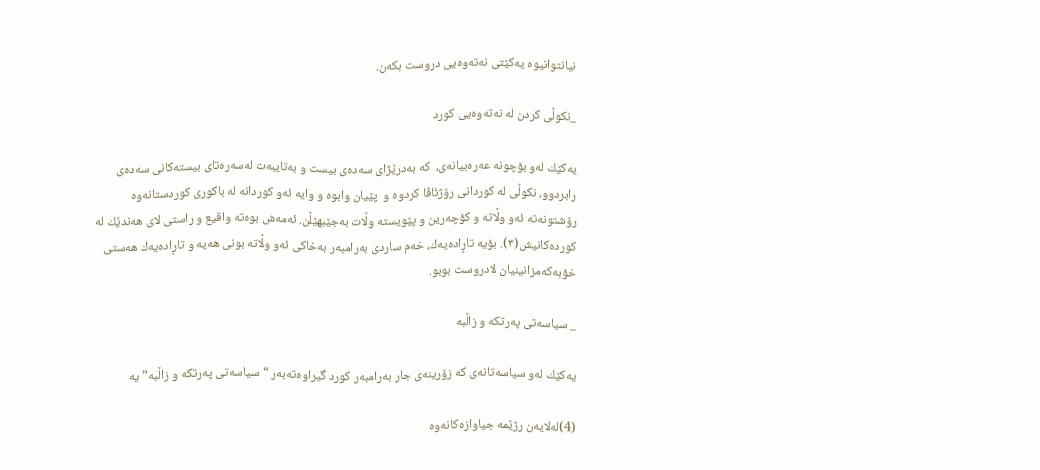نیانتوانیوه‌ یه‌كێتی نه‌ته‌وه‌یی دروست بكه‌ن.

_نكوڵی كردن له‌ نه‌ته‌وه‌یی كورد

یه‌كێك له‌و بۆچونه‌ عه‌ره‌بیانه‌ی،  كه‌ به‌درێژای سه‌ده‌ی بیست و به‌تایبه‌ت له‌سه‌ره‌تای بیسته‌كانی سه‌ده‌ی رابردوو، نكوڵی له‌ كوردانی رۆژئاڤا كردوه‌ و  پێیان وابوه‌ و وایه‌ ئه‌و كوردانه‌ له‌ باكوری كوردستانه‌وه‌ رۆشتونه‌ته‌ ئه‌و وڵاته‌ و كۆچه‌رین و پێویسته‌ وڵات به‌جێبهێڵن. ئه‌مه‌ش بوه‌ته‌ واقیع و راستی لای هه‌ندێك له‌ كورده‌كانیش(٣). بۆیه‌ تاڕاده‌یه‌ك، خه‌م ساردی به‌رامبه‌ر به‌خاكی ئه‌و وڵاته‌ بونی هه‌یه‌ و تاڕاده‌یه‌ك هه‌ستی خۆبه‌كه‌مزانینیان لادروست بوبو.

_ سیاسه‌تی په‌رتكه‌ و زاڵبه‌

یه‌كێك له‌و سیاسه‌تانه‌ی كه‌ زۆرینه‌ی جار به‌رامبه‌ر كورد گیراوه‌ته‌به‌ر “سیاسه‌تی په‌رتكه‌ و زاڵبه‌”یه‌

(4)له‌لایه‌ن رژێمه‌ جیاوازه‌كانه‌وه‌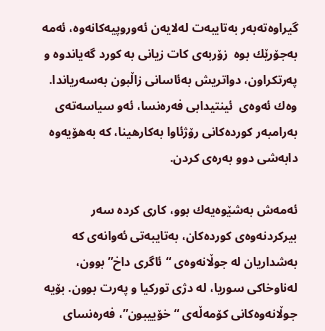گیراوه‌ته‌به‌ر به‌تایبه‌ت له‌لایه‌ن ئه‌وروپیه‌كانه‌وه‌، ئه‌مه‌ به‌جۆرێك بوه‌  زۆربه‌ی كات زیانی به‌ كورد گه‌یاندوه‌ و په‌رتكراون، دواتریش به‌ئاسانی زاڵبون به‌سه‌ریاندا. وه‌ك ئه‌وه‌ی  ئینتیدابی فه‌ره‌نسا، ئه‌و سیاسه‌ته‌ی به‌رامبه‌ر كورده‌كانی رۆژئاوا به‌كارهینا، كه‌ به‌هۆیه‌وه‌ دابه‌شی دوو به‌ره‌ی كردن.

ئه‌مه‌ش به‌شێوه‌یه‌ك بوو، كاری كرده‌ سه‌ر بیركردنه‌وه‌ی كورده‌كان، به‌تایبه‌تی ئه‌وانه‌ی كه‌ به‌شداریان له‌ جوڵانه‌وه‌ی “ئاگری داخ” بوون، له‌ناوخاكی سوریا، له‌ دژی توركیا و په‌رت بوون. بۆیه‌  جوڵانه‌وه‌كانی كۆمه‌ڵه‌ی “خۆییبون”، فه‌ره‌نسای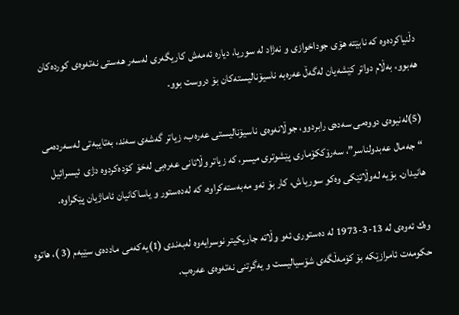دڵنیاكرده‌وه‌ كه‌ نابێته‌ هۆی جوداخوازی و نه‌ژاد له‌ سوریا، دیاره‌ ئه‌مه‌ش كاریگه‌ری له‌سه‌ر هه‌ستی نه‌ته‌وه‌ی كورده‌كان هه‌بوو، به‌ڵام دواتر كێشه‌یان له‌گه‌ڵ عه‌ره‌به‌ ناسیۆنالیسته‌كان بۆ دروست بوو.

(5)له‌نیوه‌ی دووه‌می سه‌ده‌ی رابردوو، جوڵانه‌وه‌ی ناسیۆنالیستی عه‌ره‌ب، زیاتر گه‌شه‌ی سه‌ند، به‌تایبه‌تی له‌سه‌رده‌می “جه‌مال عه‌بدولناسر”، سه‌رۆككۆماری پێشوتری میسر، كه‌ زیاتر وڵاتانی عه‌ره‌بی له‌خۆ كۆده‌كردوه‌ دژی  ئیسرائیل هانیدان. بۆیه‌ له‌وڵاتێكی وه‌كو سوریاش، كار بۆ ئه‌و مه‌به‌سته‌كراوه‌، كه‌ له‌ده‌ستور و یاساكانیان ئاماژیان پێكراوه.

وه‌ك ئه‌وه‌ی له‌ 13-3-1973 له‌ ده‌ستوری ئه‌و وڵاته‌ جاریكیتر نوسرایه‌وه‌ له‌به‌ندی (1)یه‌كه‌می مادده‌ی سێیه‌م (3 )، هاتوه‌ حكومه‌ت ئامرازێكه‌ بۆ كۆمه‌ڵگه‌ی شۆسیالیست و یه‌گرتنی نه‌ته‌وه‌ی عه‌ره‌ب.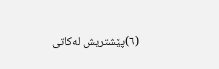(٦)پێشتریش له‌كاتی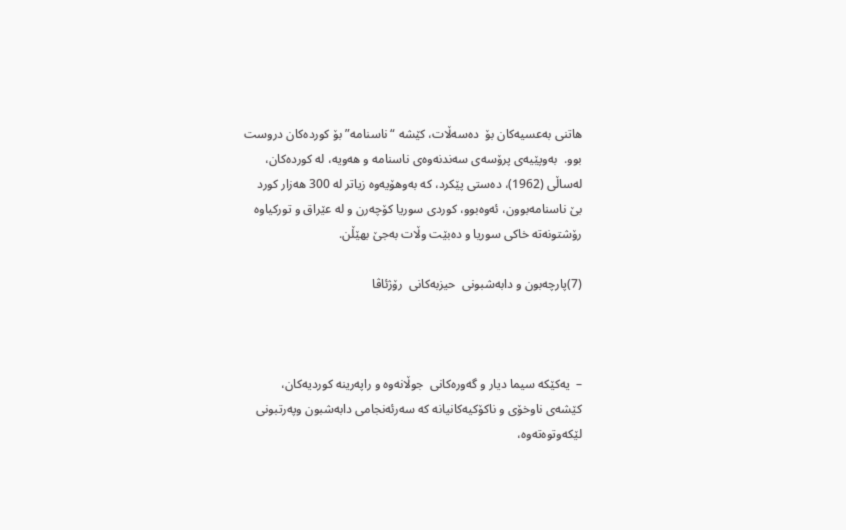هاتنی به‌عسیه‌كان بۆ  ده‌سه‌ڵات، كێشه‌ “ناسنامه‌” بۆ كورده‌كان دروست بوو.  به‌وپێیه‌ی پرۆسه‌ی سه‌ندنه‌وه‌ی ناسنامه‌ و هه‌ویه‌، له‌ كورده‌كان، له‌ساڵی (1962)، ده‌ستی پێكرد، كه‌ به‌و‌هۆیه‌وه‌ زیاتر له‌ 300 هه‌زار كورد بێ ناسنامه‌بوون، ئه‌وه‌بوو، كوردی سوریا كۆچه‌رن و له‌ عێراق و توركیاوه‌ رۆشتونه‌ته‌ خاكی سوریا و ده‌بێت وڵات به‌جێ بهێڵن.

(7)پارچه‌بون و دابه‌شبونی  حیزبه‌كانی  رۆژئاڤا



–  یه‌كێكه‌ سیما دیار و گه‌وره‌كانی  جوڵانه‌وه‌ و راپه‌رینه‌ كوردیه‌كان، كێشه‌ی ناوخۆی و ناكۆكیه‌كانیانه‌ كه‌ سه‌رئه‌نجامی دابه‌شبون وپه‌رتبونی لێكه‌وتوه‌ته‌وه‌،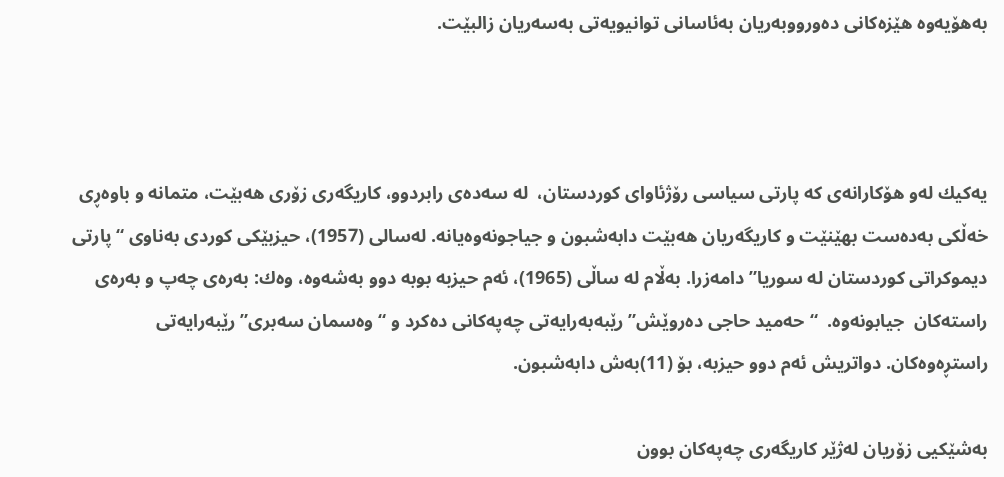به‌هۆیه‌وه‌ هێزه‌كانی ده‌ورووبه‌ریان به‌ئاسانی توانیویه‌تی به‌سه‌ریان زالبێت.



یه‌كیك له‌و هۆكارانه‌ی كه‌ پارتی سیاسی رۆژئاوای كوردستان،  له‌ سه‌ده‌ی رابردوو، كاریگه‌ری زۆری هه‌بێت، متمانه‌ و باوه‌ڕی  خه‌ڵكی به‌ده‌ست بهێنێت و كاریگه‌ریان هه‌بێت دابه‌شبون و جیاجونه‌وه‌یانه‌. له‌سالی (1957)، حیزبێكی كوردی به‌ناوی “پارتی دیموكراتی كوردستان له‌ سوریا” دامه‌زرا. به‌ڵام له‌ ساڵی (1965)، ئه‌م حیزبه‌ بوبه‌ دوو به‌شه‌وه‌، وه‌ك: به‌ره‌ی چه‌پ و به‌ره‌ی راسته‌كان  جیابونه‌وه‌.  “حه‌مید حاجی ده‌روێش” رێبه‌به‌رایه‌تی چه‌په‌كانی ده‌كرد و “وه‌سمان سه‌بری” رێبه‌رایه‌تی راستڕه‌وه‌كان. دواتریش ئه‌م دوو حیزبه‌، بۆ (11)به‌ش دابه‌شبون.

به‌شێكیی زۆریان له‌ژێر كاریگه‌ری چه‌په‌كان بوون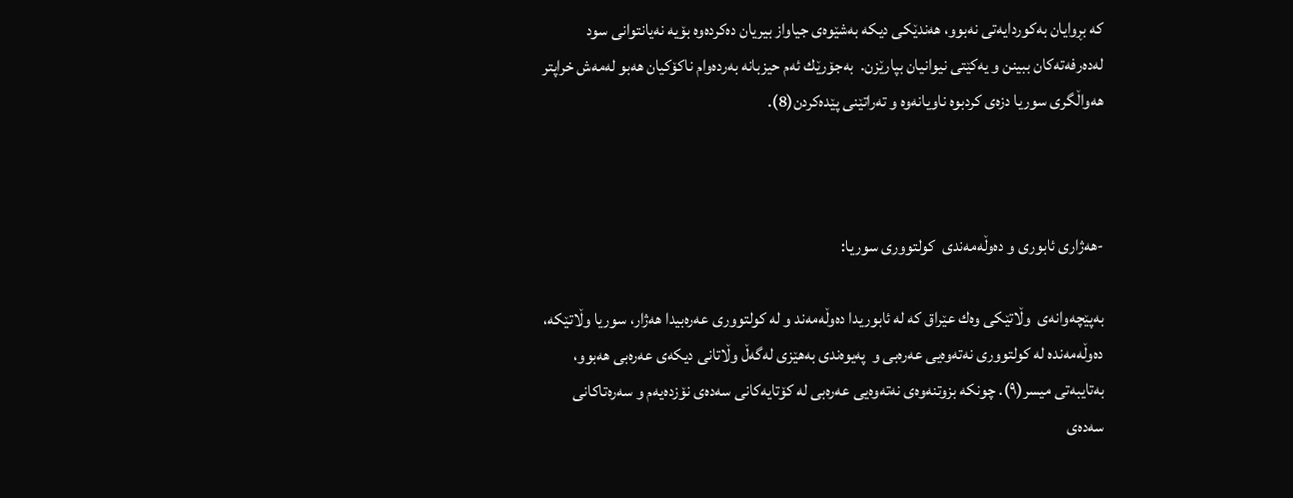كه‌ بڕوایان به‌كوردایه‌تی نه‌بوو، هه‌ندێكی دیكه‌ به‌شێوه‌ی جیاواز بیریان ده‌كرده‌وه‌ بۆیه‌ نه‌یانتوانی سود له‌ده‌رفه‌ته‌كان ببینن و یه‌كێتی نیوانیان بپارێزن.  به‌جۆرێك ئه‌م حیزبانه‌ به‌رده‌وام ناكۆكیان هه‌بو له‌مه‌ش خراپتر هه‌واڵگری سوریا دزه‌ی كردبوه‌ ناویانه‌وه‌ و ته‌راتێنی پێده‌كردن(8).



-هه‌ژاری ئابوری و ده‌وڵه‌مه‌ندی  كولتووری سوریا:

به‌پێچه‌وانه‌ی  وڵاتێكی وه‌ك عێراق كه‌ له‌ ئابوریدا ده‌وڵه‌مه‌ند و له‌ كولتووری عه‌ره‌بیدا هه‌ژار، سوریا وڵاتێكه‌، ده‌وڵه‌مه‌نده‌ له‌ كولتووری نه‌ته‌وه‌یی عه‌ره‌بی و  په‌یوه‌ندی به‌هێزی له‌گه‌ڵ وڵاتانی دیكه‌ی عه‌ره‌بی هه‌بوو، به‌تایبه‌تی میسر(٩). چونكه‌ بزوتنه‌وه‌ی نه‌ته‌وه‌یی عه‌ره‌بی له‌ كۆتایه‌كانی سه‌ده‌ی نۆزده‌یه‌م و سه‌ره‌تاكانی سه‌ده‌ی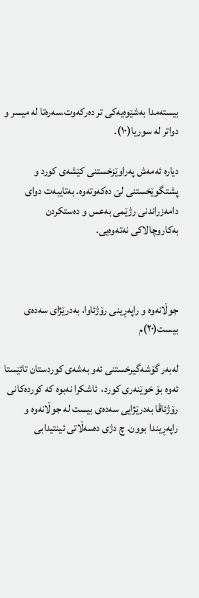بیسته‌مدا به‌شێوه‌یه‌كی تر ده‌ركه‌وت.سه‌ره‌تا له‌ میسر و دواتر له‌ سوریا(١٠).

دیاره‌ ئه‌مه‌ش په‌راوێزخستنی كێشه‌ی كورد و پشتگوێخستنی لێ ده‌كه‌وته‌وه‌. به‌تایبه‌ت دوای دامه‌زراندنی رژێمی به‌عس و ده‌ستكردن به‌كاروچالاكی نه‌ته‌وه‌یی.



جوڵانه‌وه‌ و راپه‌ڕینی رۆژئاوا، به‌درێژای سه‌ده‌ی بیست(٢٠)م

له‌به‌ر گۆشه‌گیرخستنی ئه‌و به‌شه‌ی كوردستان تائێستا ئه‌وه‌ بۆ خوێنه‌ری كورد،  ئاشكرا نه‌بوه‌ كه‌ كورده‌كانی رۆژئاڤا به‌درێژایی سه‌ده‌ی بیست له‌ جوڵانه‌وه‌ و راپه‌ڕیندا بوون. چ دژی ده‌سه‌ڵاتی ئینتیدابی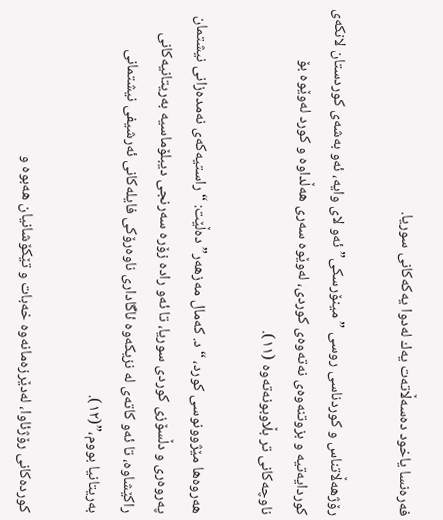فه‌ره‌نسا یاخود ده‌سه‌ڵاته‌ت یه‌ك له‌دوا یه‌كه‌كانی سوریا.

رۆژهه‌ڵاتناس و كوردناسی روسی ” مینۆرسكی” ئه‌و لای وایه‌، ئه‌و به‌شه‌ی كوردستان لانكه‌ی كوردایه‌تیه‌ و بزوتنه‌وه‌ی نه‌ته‌وه‌ی كوردی، له‌وێوه‌ سه‌ری هه‌ڵداوه‌ و كورد له‌وێوه‌ بۆ ناوچه‌كانی تر بڵاوبونه‌ته‌وه‌ (١١).

هه‌روه‌ها مێژوونوسی كورد، “د. كه‌مال مه‌زهه‌ر” ده‌ڵێت: “راستیه‌كه‌ی نه‌مده‌زانی نیشتمان په‌روه‌ری و دڵسۆزی كوردی سوریا، تا ئه‌و راده‌ زۆره‌ سه‌رنجی دیبلۆماسیه‌ به‌ریتانیه‌كانی راكێشاوه‌، تا ئه‌و كاته‌ی له‌ نزیكه‌وه‌ ئاگاداری ناوه‌رۆكی فایله‌كانی ئه‌رشیفی نیشتمانی به‌ریتانیا بووم،”(١٢).

كورده‌كانی رۆژئاوا، له‌دێرزه‌مانه‌وه‌ خه‌بات و تێكۆشانیان هه‌بوه‌ و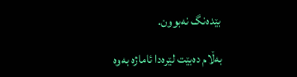بێده‌نگ نه‌بوون.

به‌ڵام ده‌بێت لێره‌دا ئاماژه‌ به‌وه‌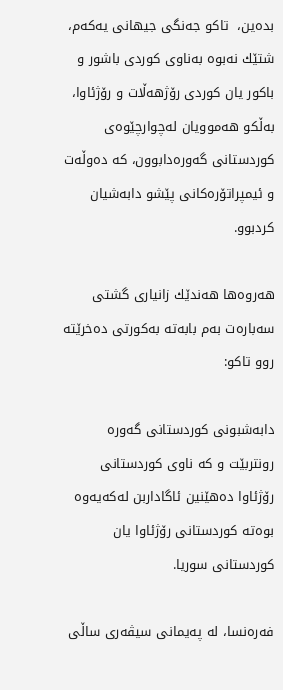بده‌ین،  تاكو جه‌نگی جیهانی یه‌كه‌م، شتێك نه‌بوه‌ به‌ناوی كوردی باشور و باكور یان كوردی رۆژهه‌ڵات و رۆژئاوا، به‌ڵكو هه‌موویان له‌چوارچێوه‌ی كوردستانی گه‌وره‌دابوون، كه‌ ده‌وڵه‌ت و ئیمپراتۆره‌كانی پێشو دابه‌شیان كردبوو.

هه‌روه‌ها هه‌ندێك زانیاری گشتی سه‌باره‌ت به‌م بابه‌ته‌ به‌كورتی ده‌خرێته‌ روو تاكو:

دابه‌شبونی كوردستانی گه‌وره‌ رونتربێت و كه‌ ناوی كوردستانی رۆژئاوا ده‌هێنین ئاگاداربن له‌كه‌یه‌وه‌ بوه‌ته‌ كوردستانی رۆژئاوا یان كوردستانی سوریا.

فه‌ره‌نسا، له‌ په‌یمانی سیڤه‌ری ساڵی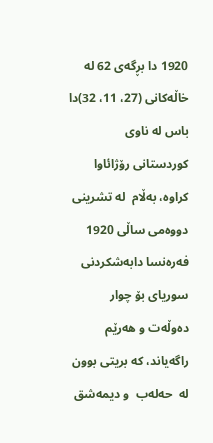1920 دا بڕگه‌ی 62 له‌ خاڵه‌كانی (27، 11، 32)دا باس له‌ ناوی كوردستانی رۆژائاوا كراوه‌، به‌ڵام  له‌ تشرینی دووه‌می ساڵی 1920   فه‌ره‌نسا دابه‌شكردنی سوریای بۆ چوار ده‌وڵه‌ت و هه‌رێم راگه‌یاند، كه‌ بریتی بوون له‌  حه‌له‌ب  و دیمه‌شق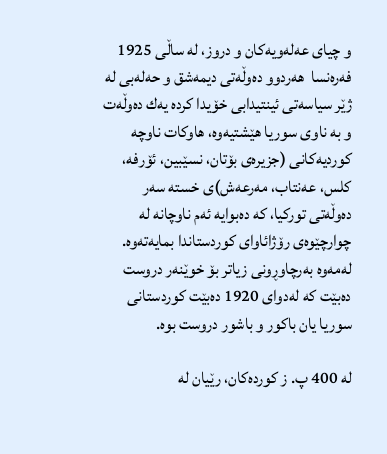و چیای عه‌له‌ویه‌كان و دروز، له‌ ساڵی 1925 فه‌ره‌نسا  هه‌ردوو ده‌وڵه‌تی دیمه‌شق و حه‌له‌بی له‌ ژێر سیاسه‌تی ئینتیدابی خۆیدا كرده‌ یه‌ك ده‌وڵه‌ت و به‌ ناوی سوریا هێشتیه‌وه‌، هاوكات ناوچه‌ كوردیه‌كانی (جزیره‌ی بۆتان، نسێبین، ئۆرفه‌، كلس، عه‌نتاب، مه‌رعه‌ش)ی خسته‌ سه‌ر ده‌وڵه‌تی توركیا، كه‌ ده‌بوایه‌ ئه‌م ناوچانه‌ له‌ چوارچێوه‌ی رۆژائاوای كوردستاندا بمایه‌ته‌وه‌.  له‌مه‌وه‌ به‌رچاوڕونی زیاتر بۆ خوێنه‌ر دروست ده‌بێت كه‌ له‌دوای 1920 ده‌بێت كوردستانی سوریا یان باكور و باشور دروست بوه‌.

له‌ 400 پ. ز كورده‌كان، رێیان له‌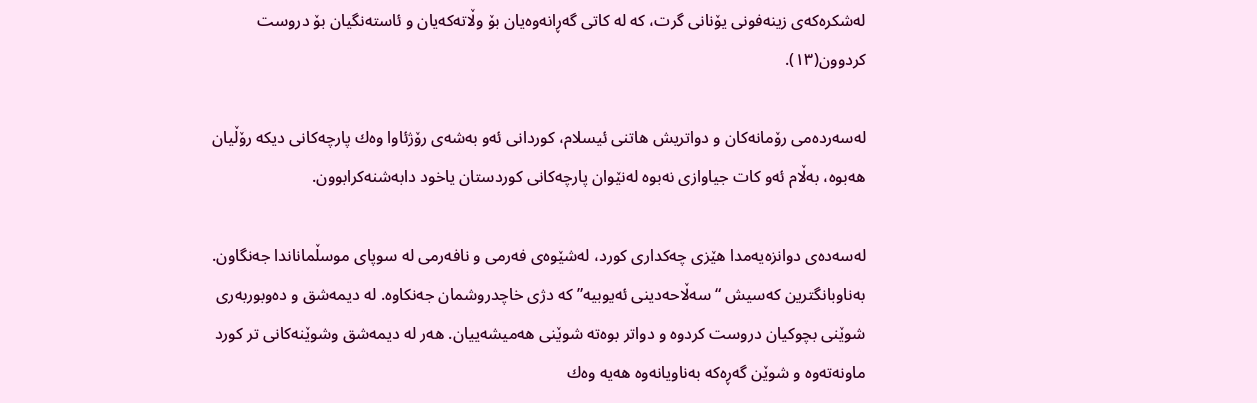له‌شكره‌كه‌ی زینه‌فونی یۆنانی گرت، كه‌ له‌ كاتی گه‌ڕانه‌وه‌یان بۆ وڵاته‌كه‌یان و ئاسته‌نگیان بۆ دروست كردوون(١٣).

له‌سه‌رده‌می رۆمانه‌كان و دواتریش هاتنی ئیسلام، كوردانی ئه‌و به‌شه‌ی رۆژئاوا وه‌ك پارچه‌كانی دیكه‌ رۆڵیان هه‌بوه‌، به‌ڵام ئه‌و كات جیاوازی نه‌بوه‌ له‌نێوان پارچه‌كانی كوردستان یاخود دابه‌شنه‌كرابوون.

له‌سه‌ده‌ی دوانزه‌یه‌مدا هێزی چه‌كداری كورد، له‌شێوه‌ی فه‌رمی و نافه‌رمی له‌ سوپای موسڵماناندا جه‌نگاون. به‌ناوبانگترین كه‌سیش “سه‌ڵاحه‌دینی ئه‌یوبیه‌” كه‌ دژی خاچدروشمان جه‌نكاوه‌. له‌ دیمه‌شق و ده‌وبوربه‌ری شوێنی بچوكیان دروست كردوه‌ و دواتر بوه‌ته‌ شوێنی هه‌میشه‌ییان. هه‌ر له‌ دیمه‌شق وشوێنه‌كانی تر كورد ماونه‌ته‌وه‌ و شوێن گه‌ڕه‌كه‌ به‌ناویانه‌وه‌ هه‌یه‌ وه‌ك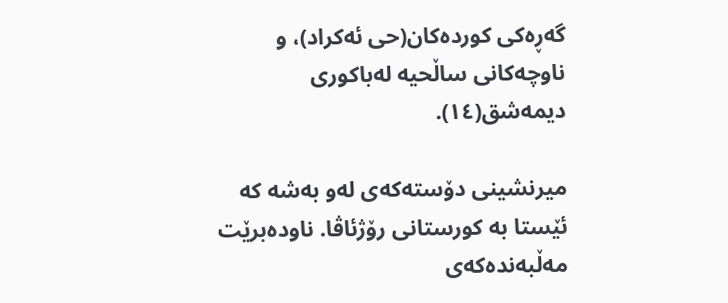گه‌ڕه‌كی كورده‌كان(حی ئه‌كراد)، و ناوچه‌كانی ساڵحیه‌ له‌باكوری دیمه‌شق(١٤).

میرنشینی دۆسته‌كه‌ی له‌و به‌شه‌ كه‌ ئێستا به‌ كورستانی رۆژئاڤا. ناوده‌برێت مه‌ڵبه‌نده‌كه‌ی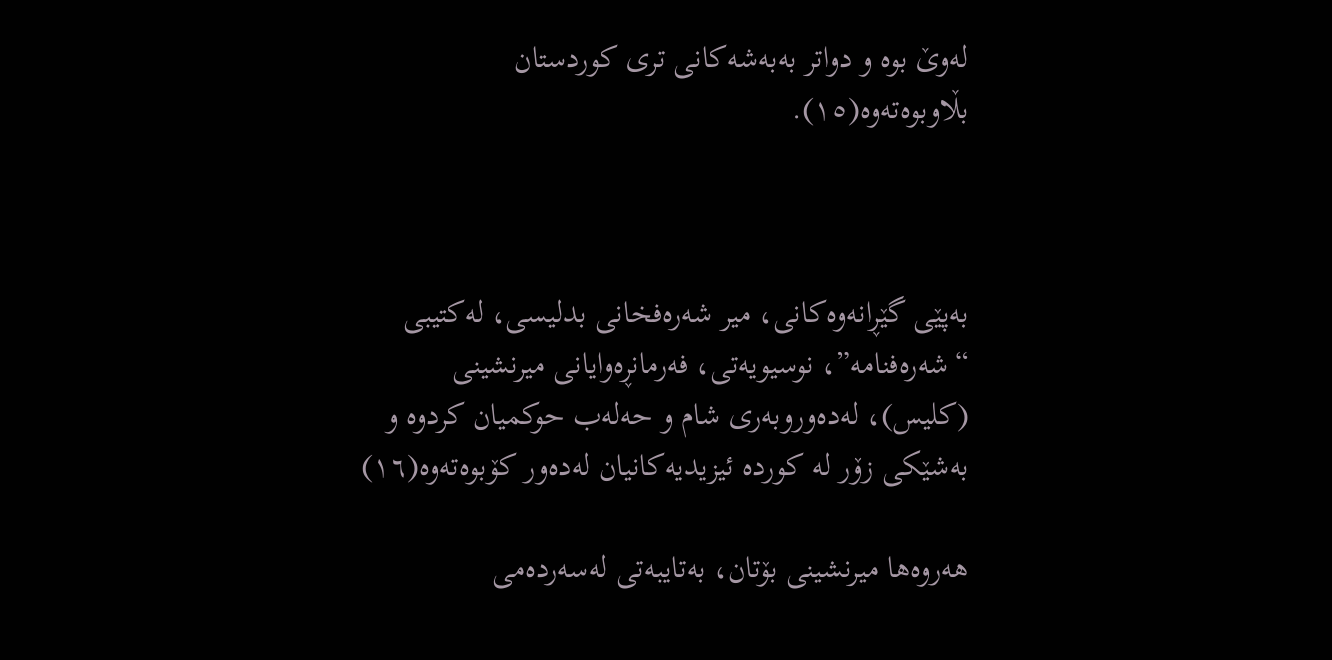له‌وێ بوه‌ و دواتر به‌به‌شه‌كانی تری كوردستان بڵاوبوه‌ته‌وه‌(١٥).



به‌پێی گێڕانه‌وه‌كانی، میر شه‌ره‌فخانی بدلیسی، له‌كتیبی  “شه‌ره‌فنامه‌”، نوسیویه‌تی، فه‌رمانڕه‌وایانی میرنشینی (كلیس)، له‌ده‌وروبه‌ری شام و حه‌له‌ب حوكمیان كردوه‌ و به‌شێكی زۆر له‌ كورده‌ ئیزیدیه‌كانیان له‌ده‌ور كۆبوه‌ته‌وه‌(١٦)

هه‌روه‌ها میرنشینی بۆتان، به‌تایبه‌تی له‌سه‌رده‌می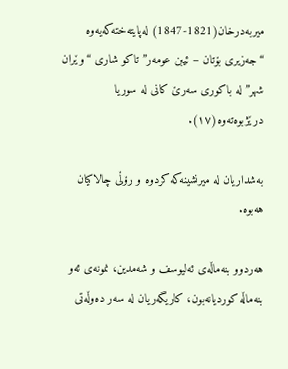میربه‌درخان(1821-1847) له‌پایته‌خته‌كه‌یه‌وه‌ “جه‌زیری بۆتان – ئیبن عومه‌ر” تاكو شاری “وێران شهر” له‌ باكوری سه‌رێ كانی له‌ سوریا درێژبوه‌ته‌وه‌(١٧).

به‌شداریان له‌ میرنشینه‌كه‌ كردوه‌ و رۆڵی چالاكیان هه‌بوه‌.

هه‌ردوو بنه‌ماڵه‌ی ئه‌لیوسف و شه‌مدین، نمونه‌ی ئه‌و بنه‌ماڵه‌ كوردیانه‌بون، كاریگه‌ریان له‌ سه‌ر ده‌وڵه‌تی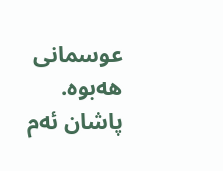عوسمانی هه‌بوه‌. پاشان ئه‌م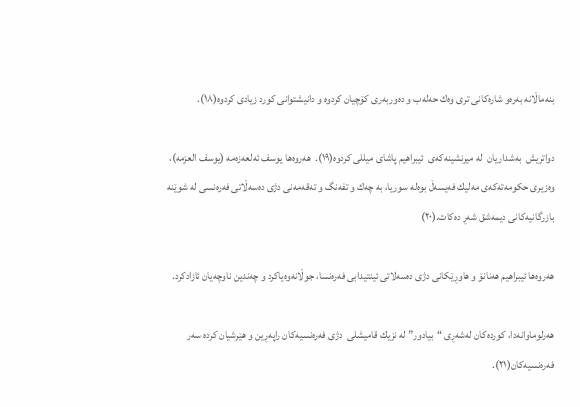بنه‌ماڵانه‌ به‌ره‌و شاره‌كانی تری وه‌ك حه‌له‌ب و ده‌وربه‌ری كۆچیان كردوه‌ و دانیشتوانی كورد زیادی كردوه‌(١٨).

دواتریش  به‌شداریان  له‌ میرنشینه‌كه‌ی  ئیبراهیم پاشای میللی كردوه‌(١٩).  هه‌روه‌ها یوسف ئه‌لعه‌زه‌مه‌ (یوسف العزمه‌)، وه‌زیری حكومه‌ته‌كه‌ی مه‌لیك فه‌یسه‌ڵ بوه‌له‌ سوریا، به‌ چه‌ك و تفه‌نگ و ته‌قه‌مه‌نی دژی ده‌سه‌ڵاتی فه‌ره‌نسی له‌ شوێنه‌ بازرگانیه‌كانی دیمه‌شق شه‌ڕ ده‌كات.(٢٠)

هه‌روه‌ها ئیبراهیم هه‌نانۆ و هاوڕێكانی دژی ده‌سه‌لاتی ئینتیدابی فه‌ره‌نسا، جوڵانه‌وه‌یاكرد و چه‌ندین ناوچه‌یان ئازادكرد.

هه‌رلوماوانه‌دا، كورده‌كان له‌شه‌ڕی “بیادور” له‌ نزیك قامیشلی  دژی فه‌ره‌نسیه‌كان راپه‌ڕین و هێرشیان كرده‌ سه‌ر فه‌ره‌نسیه‌كان(٢١).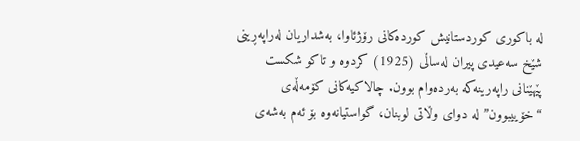له‌ باكوری كوردستانیش كورده‌كانی رۆژئاوا، به‌شداریان له‌راپه‌ڕینی شێخ سه‌عیدی پیران له‌ساڵی (1925) كردوه‌ و تاكو شكست پێهێنانی راپه‌رینه‌كه‌ به‌رده‌وام بوون. چالاكیه‌كانی كۆمه‌ڵه‌ی “خۆییبوون” له‌ دوای وڵاتی لوبنان، گواستیانه‌وه‌ بۆ ئه‌م به‌شه‌ی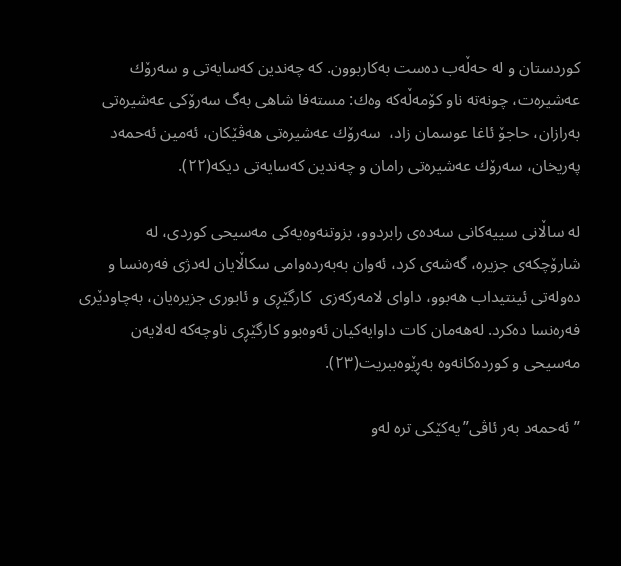كوردستان و له‌ حه‌ڵه‌ب ده‌ست به‌كاربوون. كه‌ چه‌ندین كه‌سایه‌تی و سه‌رۆك عه‌شیره‌ت، چونه‌ته‌ ناو كۆمه‌ڵه‌كه‌ وه‌ك: مسته‌فا شاهی به‌گ سه‌رۆكی عه‌شیره‌تی به‌رازان، حاجۆ ئاغا عوسمان زاد،  سه‌رۆك عه‌شیره‌تی هه‌ڤێكان، ئه‌مین ئه‌حمه‌د په‌ریخان، سه‌رۆك عه‌شیره‌تی رامان و چه‌ندین كه‌سایه‌تی دیكه‌(٢٢).

له‌ ساڵانی سییه‌كانی سه‌ده‌ی رابردوو، بزوتنه‌وه‌یه‌كی مه‌سیحی كوردی، له‌ شارۆچكه‌ی جزیره‌، گه‌شه‌ی كرد، ئه‌وان به‌به‌رده‌وامی سكاڵایان له‌دژی فه‌ره‌نسا و ده‌وله‌تی ئینتیداب هه‌بوو، داوای لامه‌ركه‌زی  كارگێڕی و ئابوری جزیره‌یان، به‌چاودێری فه‌ره‌نسا ده‌كرد. له‌هه‌مان كات داوایه‌كیان ئه‌وه‌بوو كارگێڕی ناوچه‌كه‌ له‌لایه‌ن مه‌سیحی و كورده‌كانه‌وه‌ به‌ڕێوه‌ببریت(٢٣).

” ئه‌حمه‌د به‌ر ئاڤی”یه‌كێكی تره‌ له‌و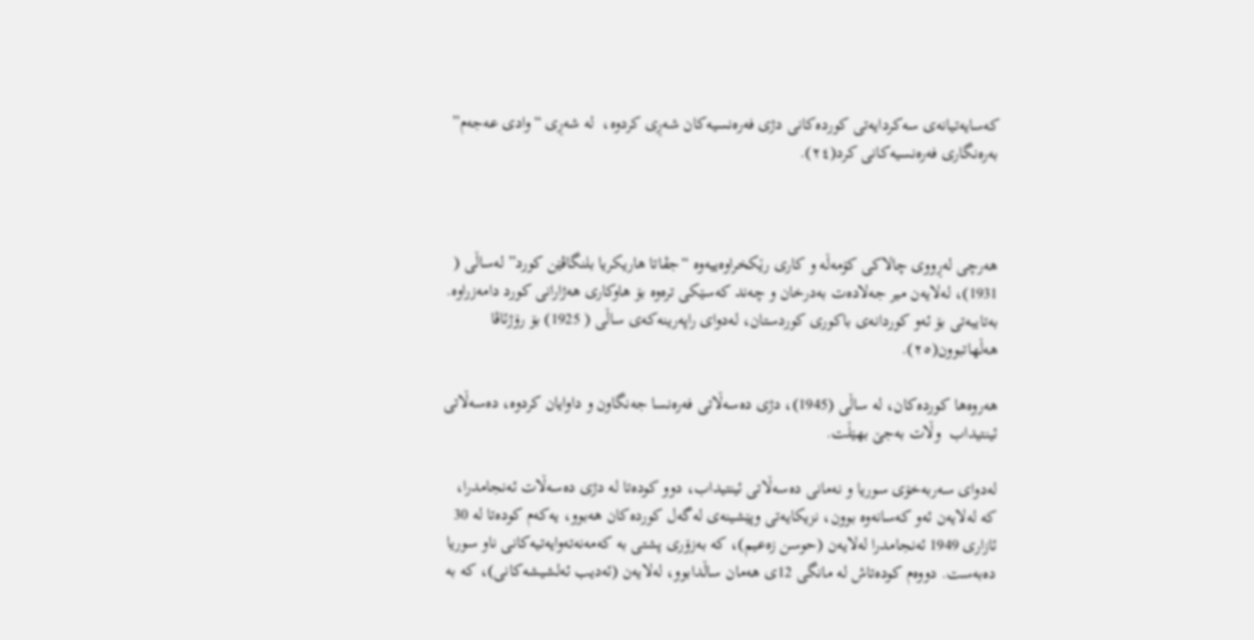كه‌سایه‌تیانه‌ی سه‌كردایه‌تی كورده‌كانی دژی فه‌ره‌نسیه‌كان شه‌ڕی كردوه‌،  له‌ شه‌ڕی “وادی عه‌جه‌م” به‌ره‌نگاری فه‌ره‌نسیه‌كانی كرد(٢٤).



هه‌رچی له‌ڕووی چالاكی كۆمه‌ڵه‌ و كاری رێكخراوه‌ییه‌وه‌ “جڤاتا هاریكریا بلنگاڤێن كورد” له‌ساڵی ( 1931)، له‌لایه‌ن میر جه‌لاده‌ت به‌درخان و چه‌ند كه‌سێكی تره‌وه‌ بۆ هاوكاری هه‌ژارانی كورد دامه‌زراوه‌. به‌تایبه‌تی بۆ ئه‌و كوردانه‌ی باكوری كوردستان، له‌دوای راپه‌رینه‌كه‌ی ساڵی ( 1925) بۆ رۆژئاڤا هه‌ڵهاتبوون(٢٥).

هه‌روه‌ها كورده‌كان، له‌ ساڵی (1945)، دژی ده‌سه‌ڵاتی فه‌ره‌نسا جه‌نگاون و داوایان كردوه‌، ده‌سه‌ڵاتی ئینتیداب  وڵات به‌جێ بهێڵت.

له‌دوای سه‌ربه‌خۆی سوریا و نه‌مانی ده‌سه‌ڵاتی ئینتیداب، دوو كوده‌تا له‌ دژی ده‌سه‌ڵات ئه‌نجامدرا، كه‌ له‌لایه‌ن ئه‌و كه‌سانه‌وه‌ بوون، نزیكایه‌تی وپێشینه‌ی له‌گه‌ل كورده‌كان هه‌بوو، یه‌كه‌م كوده‌تا له‌ 30 ئازاری 1949 ئه‌نجامدرا له‌لایه‌ن (حوسن زه‌عیم)، كه‌ به‌زۆری پشتی به‌ كه‌مه‌نه‌ته‌وایه‌تیه‌كانی ناو سوریا ده‌به‌ست. دووه‌م كوده‌تاش له‌ مانگی 12ی هه‌مان ساڵدابوو، له‌لایه‌ن (ئه‌دیب ئه‌لشیشه‌كانی)، كه‌ به‌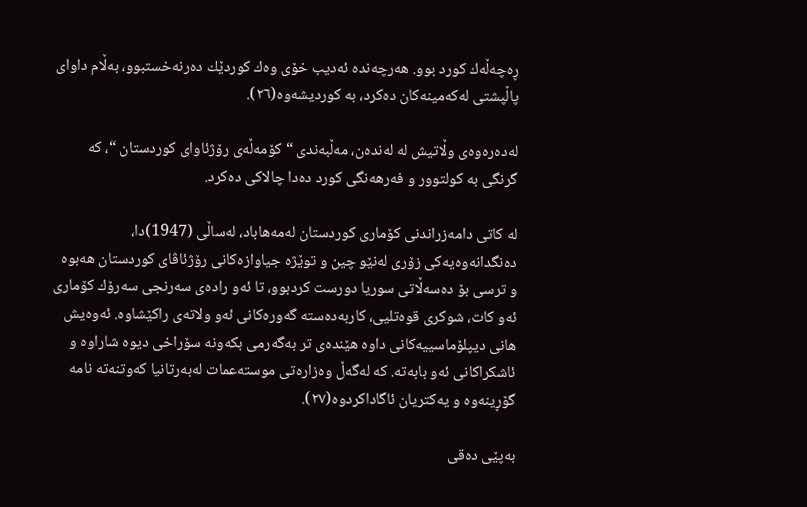ڕه‌چه‌ڵه‌ك كورد بوو. هه‌رچه‌نده‌ ئه‌دیب خۆی وه‌ك كوردێك ده‌رنه‌خستبوو، به‌ڵام داوای پاڵپشتی له‌كه‌مینه‌كان ده‌كرد، به‌ كوردیشه‌وه‌(٢٦).

له‌ده‌ره‌وه‌ی وڵاتیش له‌ له‌نده‌ن، مه‌ڵبه‌ندی “كۆمه‌ڵه‌ی رۆژئاوای كوردستان “، كه‌ گرنگی به‌ كولتوور و فه‌رهه‌نگی كورد ده‌دا چالاكی ده‌كرد.

له‌ كاتی دامه‌زراندنی كۆماری كوردستان له‌مه‌هاباد، له‌ساڵی (1947)دا، ده‌نگدانه‌وه‌یه‌كی زۆری له‌نێو چین و توێژه‌ جیاوازه‌كانی رۆژئاڤای كوردستان هه‌بوه‌ و ترسی بۆ ده‌سه‌ڵاتی سوریا دورست كردبوو، تا ئه‌و راده‌ی سه‌رنجی سه‌رۆك كۆماری ئه‌و كات، شوكری قوه‌تلیی، كاربه‌ده‌سته‌ گه‌وره‌كانی ئه‌و ولاته‌ی راكێشاوه‌. ئه‌وه‌یش هانی دیپلۆماسییه‌كانی داوه‌ هێنده‌ی تر به‌گه‌رمی بكه‌ونه‌ سۆراخی دیوه‌ شاراوه‌ و ئاشكراكانی ئه‌و بابه‌ته‌. كه‌ له‌گه‌ڵ وه‌زاره‌تی موسته‌عمات له‌به‌رتانیا كه‌وتنه‌ته‌ نامه‌ گۆڕینه‌وه‌ و یه‌كتریان ئاگاداكردوه‌(٢٧).

به‌پێی ده‌قی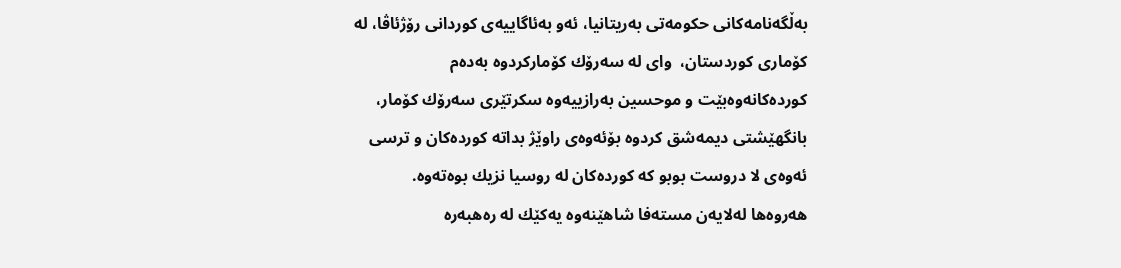به‌ڵگه‌نامه‌كانی حكومه‌تی به‌ریتانیا، ئه‌و به‌ئاگاییه‌ی كوردانی رۆژئاڤا، له‌ كۆماری كوردستان،  وای له‌ سه‌رۆك كۆماركردوه‌ به‌ده‌م كورده‌كانه‌وه‌بێت و موحسین به‌رازییه‌وه‌ سكرتێری سه‌رۆك كۆمار، بانگهێشتی دیمه‌شق كردوه‌ بۆئه‌وه‌ی راوێژ بداته‌ كورده‌كان و ترسی ئه‌وه‌ی لا دروست بوبو كه‌ كورده‌كان له‌ روسیا نزیك بوه‌ته‌وه‌. هه‌روه‌ها له‌لایه‌ن مسته‌فا شاهێنه‌وه‌ یه‌كێك له‌ ره‌هبه‌ره‌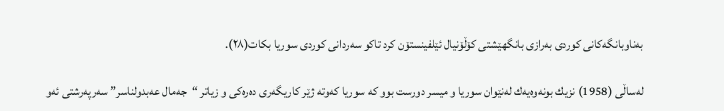به‌ناوبانگه‌كانی كوردی به‌رازی بانگهێشتی كۆڵۆنیال ئێلفینستۆن كرد تاكو سه‌ردانی كوردی سوریا بكات(٢٨).

له‌ساڵی (1958) نزیك بونه‌وه‌یه‌ك له‌نێوان سوریا و میسر دورست بوو كه‌ سوریا كه‌وته‌ ژێر كاریگه‌ری ده‌ره‌كی و زیاتر “جه‌مال عه‌بدولناسر” سه‌رپه‌رشتی ئه‌و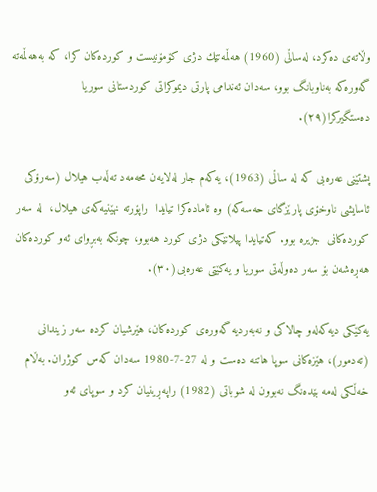وڵاته‌ی ده‌كرد، له‌ساڵی (1960) هه‌ڵمه‌تێك دژی كۆمۆنیست و كورده‌كان كرا، كه‌ به‌هه‌ڵمه‌ته‌ گه‌وره‌كه‌ به‌ناوبانگ بوو، سه‌دان ئه‌ندامی پارتی دیموكراتی كوردستانی سوریا ده‌ستگیركرا(٢٩).

پشتێنی عه‌ره‌بی كه‌ له‌ ساڵی (1963)، یه‌كه‌م جار له‌لایه‌ن محه‌مه‌د ته‌ڵه‌ب هیلال (سه‌رۆكی ئاسایشی ناوخۆی پارێزگای حه‌سه‌كه‌) وه‌ ئاماده‌كرا تیایدا  راپۆرته‌ نهێنیه‌كه‌ی هیلال،  له‌ سه‌ر كورده‌كانی  جزیره‌ بوو. كه‌تیایدا پیلانێكی دژی كورد هه‌بوو، چونكه‌ به‌بڕوای ئه‌و كورده‌كان هه‌ڕه‌شه‌ن بۆ سه‌ر ده‌وڵه‌تی سوریا و یه‌كێتی عه‌ره‌بی(٣٠).

یه‌‌كێكی دیه‌كه‌له‌و چالاكی و نه‌به‌ردیه‌ گه‌وره‌ی كورده‌كان، هێرشیان كرده‌ سه‌ر زیندانی (ته‌دمور)، هێزه‌كانی سوپا هاتنه‌ ده‌ست و له‌ 27-7-1980 سه‌دان كه‌س كوژران. به‌ڵام خه‌ڵكی له‌مه‌ بێده‌نگ نه‌بوون له‌ شوباتی (1982) راپه‌ڕینیان كرد و سوپای ئه‌و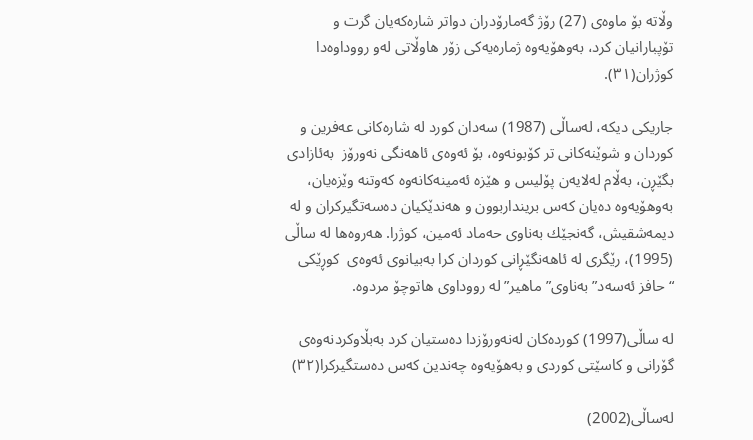وڵاته‌ بۆ ماوه‌ی (27) رۆژ گه‌مارۆدران دواتر شاره‌كه‌یان گرت و تۆپبارانیان كرد، به‌وهۆیه‌وه‌ ژماره‌یه‌كی زۆر هاوڵاتی له‌و رووداوه‌دا كوژران(٣١).

جاریكی دیكه‌، له‌ساڵی (1987) سه‌دان كورد له‌ شاره‌كانی عه‌فرین و كوردان و شوێنه‌كانی تر كۆبونه‌وه‌، بۆ ئه‌وه‌ی ئاهه‌نگی نه‌ورۆز  به‌ئازادی بگێڕن، به‌ڵام له‌لایه‌ن پۆلیس و هێزه‌ ئه‌مینه‌كانه‌وه‌ كه‌وتنه‌ وێزه‌یان، به‌و‌هۆیه‌وه‌ ده‌یان كه‌س برینداربوون و هه‌ندێكیان ده‌سه‌تگیركران و له‌ دیمه‌شقیش، گه‌نجێك به‌ناوی حه‌ماد ئه‌مین، كوژرا. هه‌روه‌ها له‌ ساڵی (1995)، رێگری له‌ ئاهه‌نگێڕانی كوردان كرا به‌بیانوی ئه‌وه‌ی  كوڕێكی “حافز ئه‌سه‌د” به‌ناوی”ماهیر” له‌ رووداوی هاتوچۆ مردوه‌.

له‌ ساڵی(1997) كورده‌كان له‌نه‌ورۆزدا ده‌ستیان كرد به‌بڵاوكردنه‌وه‌ی گۆرانی و كاسێتی كوردی و به‌هۆیه‌وه‌ چه‌ندین كه‌س ده‌ستگیركرا(٣٢)

له‌ساڵی(2002)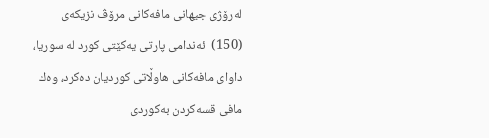له‌رۆژی جیهانی مافه‌كانی مرۆڤ نزیكه‌ی  (150)  ئه‌ندامی پارتی یه‌كێتی كورد له‌ سوریا، داوای مافه‌كانی هاوڵاتی كوردیان ده‌كرد، وه‌ك مافی قسه‌كردن به‌كوردی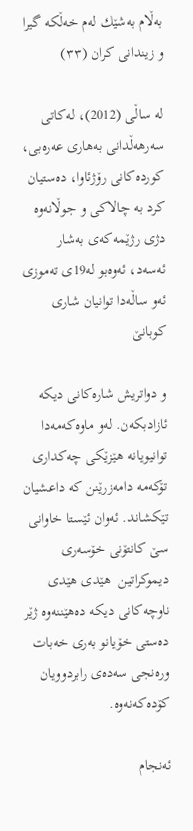به‌ڵام به‌شێك له‌م خه‌ڵكه‌ گیرا و زیندانی كران (٣٣)

له‌ ساڵی (2012)، له‌كاتی سه‌رهه‌ڵدانی به‌هاری عه‌ره‌بی، كورده‌كانی رۆژئاوا، ده‌ستیان كرد به‌ چالاكی و جوڵانه‌وه‌ دژی رژێمه‌كه‌ی به‌شار ئه‌سه‌د، ئه‌وه‌بو له‌19ی ته‌موزی ئه‌و ساڵه‌دا توانیان شاری كوبانێ

و دواتریش شاره‌كانی دیكه‌ ئازادبكه‌ن. له‌و ماوه‌كه‌مه‌دا توانیویانه‌ هێزێكی چه‌كداری تۆكه‌مه‌ دامه‌زرێنن كه‌ داعشیان تێكشاند. ئه‌وان ئێستا خاوانی‌ سێ كانتۆنی خۆسه‌ری دیموكراتین  هێدی هێدی ناوچه‌كانی دیكه‌ ده‌هێننه‌وه‌ ژێر ده‌ستی خۆیانو به‌ری خه‌بات وره‌نجی سه‌ده‌ی رابردوویان كۆده‌كه‌نه‌وه‌.

ئه‌نجام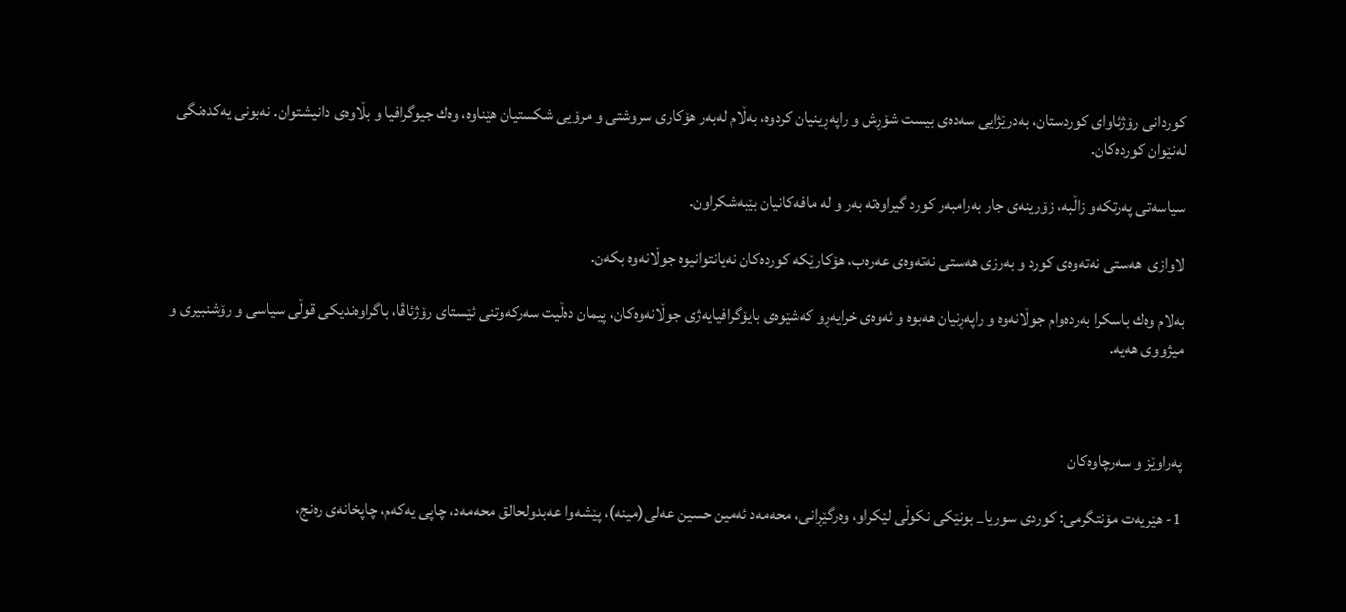كوردانی رۆژئاوای كوردستان، به‌درێژایی سه‌ده‌ی بیست شۆڕش و راپه‌ڕینیان كردوه‌، به‌ڵام له‌به‌ر هۆكاری سروشتی و مرۆیی شكستیان هێناوه‌، وه‌ك جیوگرافیا و بڵاوه‌ی دانیشتوان. نه‌بونی یه‌كده‌نگی له‌نێوان كورده‌كان.

سیاسه‌تی په‌رتكه‌و زاڵبه‌، زۆرینه‌ی جار به‌رامبه‌ر كورد گیراوه‌ته‌ به‌ر و له‌ مافه‌كانیان بێبه‌شكراون.

لاوازی  هه‌ستی نه‌ته‌وه‌ی كورد و به‌رزی هه‌ستی نه‌ته‌وه‌ی عه‌ره‌ب، هۆكارێكه‌ كورده‌كان نه‌یانتوانیوه‌ جوڵانه‌وه‌ بكه‌ن.

به‌لام وه‌ك باسكرا به‌رده‌وام جوڵانه‌وه‌ و راپه‌ڕنیان هه‌بوه‌ و ئه‌وه‌ی خرایه‌ڕو كه‌شێوه‌ی بایۆگرافیایه‌ژی جوڵانه‌وه‌كان، پیمان ده‌ڵیت سه‌ركه‌وتنی ئێستای رۆژئاڤا، باگراوه‌ندیكی قوڵی سیاسی و رۆشنبیری و میژووی هه‌یه‌.



په‌راوێز و سه‌رچاوه‌كان

1- هێریه‌ت مۆنتگرمی: كوردی سوریا_ بونێكی نكوڵی لێكراو، وه‌رگێڕانی، محه‌مه‌د ئه‌مین حسین عه‌لی(مینه‌)، پێشه‌وا عه‌بدولحالق محه‌مه‌د، چاپی یه‌كه‌م، چاپخانه‌ی ره‌نج،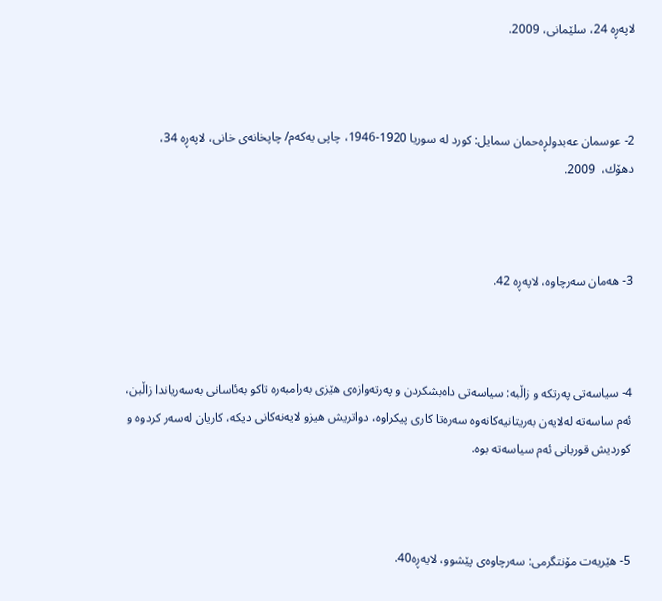لاپه‌ڕه‌ 24، سلێمانی، 2009.



2- عوسمان عه‌بدولڕه‌حمان سمایل: كورد له‌ سوریا 1920-1946، چاپی یه‌كه‌م/ چاپخانه‌ی خانی، لاپه‌ڕه‌ 34،  دهۆك،  2009.



3- هه‌مان سه‌رچاوه‌، لاپه‌ڕه‌ 42.



4- سیاسه‌تی په‌رتكه‌ و زاڵبه‌: سیاسه‌تی داه‌بشكردن و په‌رته‌وازه‌ی هێزی به‌رامبه‌ره‌ تاكو به‌ئاسانی به‌سه‌ریاندا زاڵبن، ئه‌م ساسه‌ته‌ له‌لایه‌ن به‌ریتانیه‌كانه‌وه‌ سه‌ره‌تا كاری پیكراوه‌، دواتریش هیزو لایه‌نه‌كانی دیكه‌، كاریان له‌سه‌ر كردوه‌ و كوردیش قوربانی ئه‌م سیاسه‌ته‌ بوه‌.



5- هێریه‌ت مۆنتگرمی: سه‌رچاوه‌ی پێشوو، لایه‌ڕه‌40.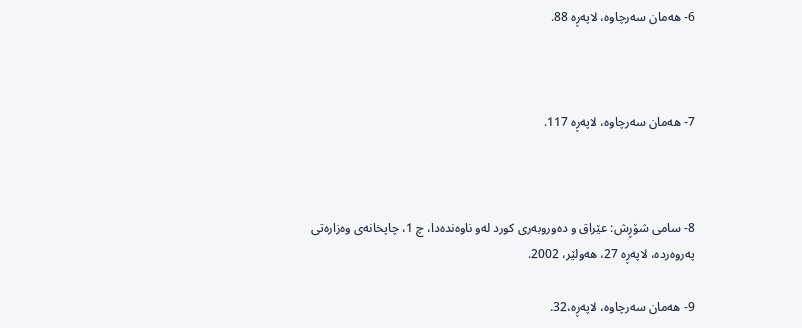6- هه‌مان سه‌رچاوه‌، لاپه‌ڕه‌ 88.



7- هه‌مان سه‌رچاوه‌، لاپه‌ڕه‌ 117.



8- سامی شۆڕش: عێراق و ده‌وروبه‌ری كورد له‌و ناوه‌نده‌دا، چ 1، چاپخانه‌ی وه‌زاره‌تی په‌روه‌رده‌، لاپه‌ڕه‌ 27، هه‌ولێر، 2002.

9- هه‌مان سه‌رچاوه‌، لاپه‌ڕه‌،32.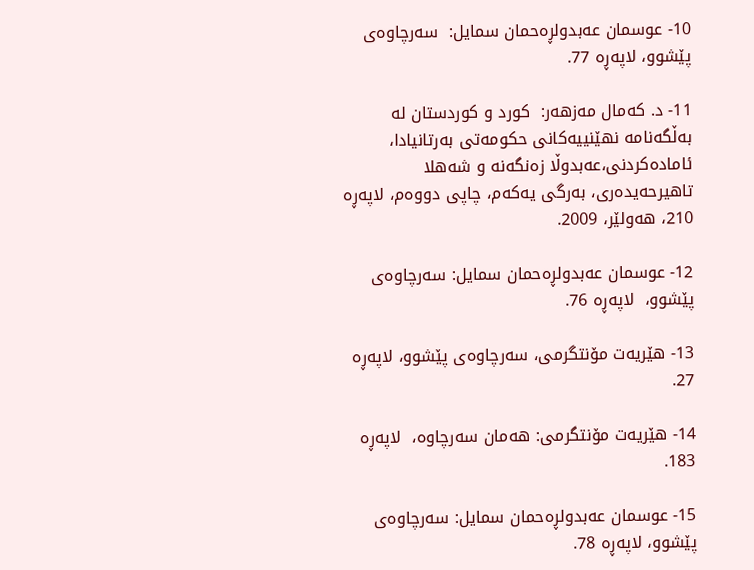10- عوسمان عه‌بدولڕه‌حمان سمایل:  سه‌رچاوه‌ی پێشوو، لاپه‌ڕه‌ 77.

11- د. كه‌مال مه‌زهه‌ر:  كورد و كوردستان له‌ به‌ڵگه‌نامه‌ نهێنییه‌كانی حكومه‌تی به‌رتانیادا، ئاماده‌كردنی،عه‌بدوڵا زه‌نگه‌نه‌ و شه‌هلا تاهیرحه‌یده‌ری، به‌رگی یه‌كه‌م، چاپی دووه‌م، لاپه‌ڕه‌ 210، هه‌ولێر، 2009.

12- عوسمان عه‌بدولڕه‌حمان سمایل: سه‌رچاوه‌ی پێشوو،  لاپه‌ڕه‌ 76.

13- هێریه‌ت مۆنتگرمی، سه‌رچاوه‌ی پێشوو، لاپه‌ڕه‌ 27.

14- هێریه‌ت مۆنتگرمی: هه‌مان سه‌رچاوه‌،  لاپه‌ڕه‌ 183.

15- عوسمان عه‌بدولڕه‌حمان سمایل: سه‌رچاوه‌ی پێشوو، لاپه‌ڕه‌ 78.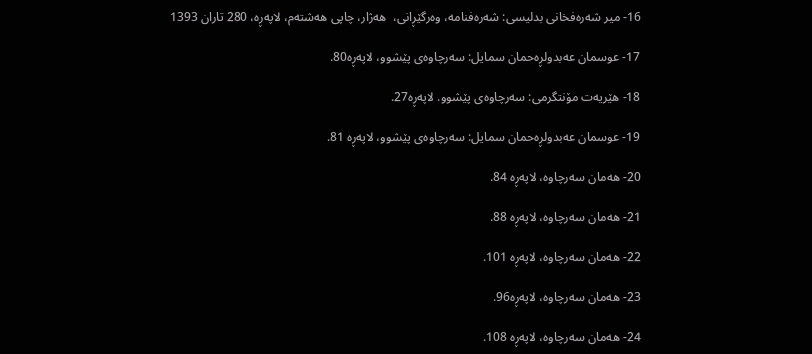16- میر شه‌ره‌فخانی بدلیسی: شه‌ره‌فنامه‌، وه‌رگێڕانی،  هه‌ژار، چاپی هه‌شته‌م، لاپه‌ڕه‌، 280 تاران 1393

17- عوسمان عه‌بدولڕه‌حمان سمایل: سه‌رچاوه‌ی پێشوو، لاپه‌ڕه‌80.

18- هێریه‌ت مۆنتگرمی: سه‌رچاوه‌ی پێشوو. لاپه‌ڕه‌27.

19- عوسمان عه‌بدولڕه‌حمان سمایل: سه‌رچاوه‌ی پێشوو، لاپه‌ڕه‌ 81.

20- هه‌مان سه‌رچاوه‌، لاپه‌ڕه‌ 84.

21- هه‌مان سه‌رچاوه‌، لاپه‌ڕه‌ 88.

22- هه‌مان سه‌رچاوه‌، لاپه‌ڕه‌ 101.

23- هه‌مان سه‌رچاوه‌، لاپه‌ڕه‌96.

24- هه‌مان سه‌رچاوه‌، لاپه‌ڕه‌ 108.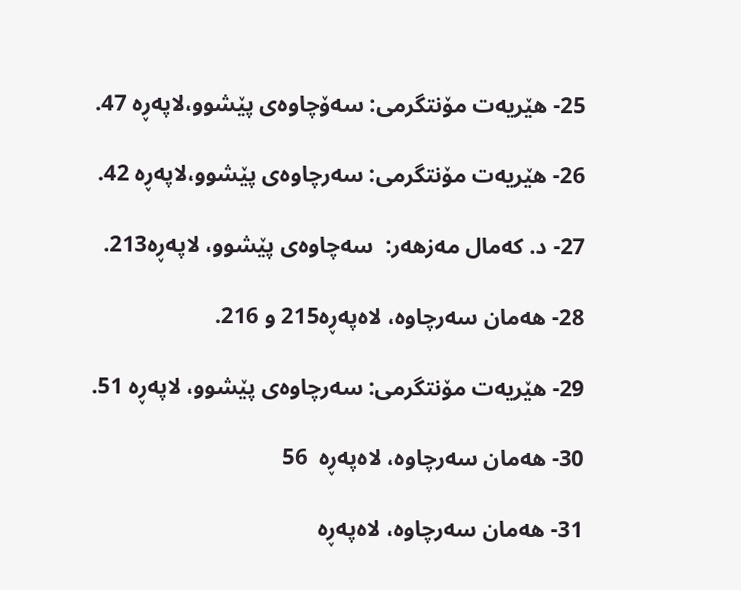25- هێریه‌ت مۆنتگرمی: سه‌ۆچاوه‌ی پێشوو،لاپه‌ڕه‌ 47.

26- هێریه‌ت مۆنتگرمی: سه‌رچاوه‌ی پێشوو،لاپه‌ڕه‌ 42.

27- د. كه‌مال مه‌زهه‌ر:  سه‌چاوه‌ی پێشوو، لاپه‌ڕه‌213.

28- هه‌مان سه‌رچاوه‌، لاه‌په‌ڕه‌215 و 216.

29- هێریه‌ت مۆنتگرمی: سه‌رچاوه‌ی پێشوو، لاپه‌ڕه‌ 51.

30- هه‌مان سه‌رچاوه‌، لاه‌په‌ڕه‌  56

31- هه‌مان سه‌رچاوه‌، لاه‌په‌ڕه‌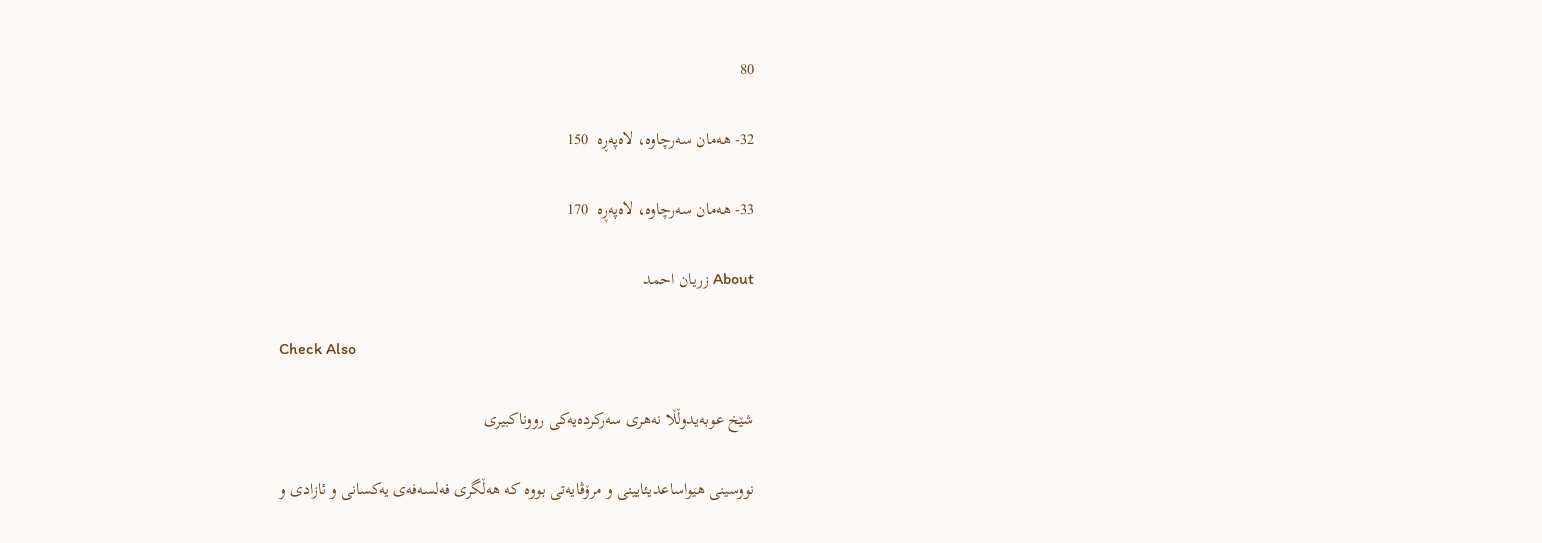80

32- هه‌مان سه‌رچاوه‌، لاه‌په‌ڕه‌  150

33- هه‌مان سه‌رچاوه‌، لاه‌په‌ڕه‌  170

About زريان احمد

Check Also

شێخ عوبەیدوڵڵا نەهری سەرکردەیەکی رووناکبیری

نووسینی هیواساعدیئایینی و مرۆڤایەتی بووە کە هەڵگری فەلسەفەی یەکسانی و ئازادی و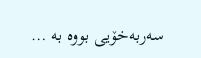سەربەخۆیی بووە بە …